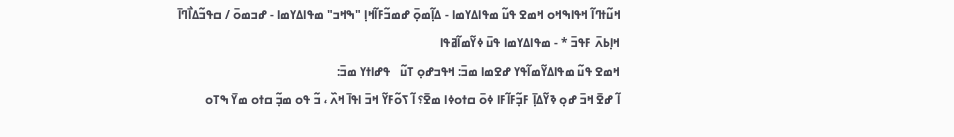ߞߎ߬ߙߣߊ߬ ߞߟߊߒߞߋ ߞߘߐ ߟߎ߬ ߘߟߊߡߌߘߊ - ߡߊ߲߬ߘߋ߲߫ ߝߘߏ߬ߓߊ߬ߞߊ߲ "ߒߞߏ" ߘߟߊߡߌߘߊ - ߝߏߘߋ߫ / ߛߟߏ߬ߡߊ߯ߣߊ߫ ߞߊ߲ߕߍ߫ ߓߟߏ߫ * - ߘߟߊߡߌߘߊ ߟߎ߫ ߦߌ߬ߘߊ߬ߥߟߊ
ߞߘߐ ߟߎ߬ ߘߟߊߡߌ߬ߘߊ߬ߟߌ ߝߐߘߊ ߘߏ߫: ߞߟߏߝߋ߲ ߠߎ߬   ߟߝߊߙߌ ߘߏ߫:
ߊ߬ ߝߐ߫ ߞߏ߫ ߝߋ߲ ߢߌ߬ߡߊ߲߫ ߓߏ߲߬ߓߊ߬ߓߊ ߦߋ߫ ߛߙߋߦߊ ߘߐ߫؟ ߊ߬ ߖߋ߬ߓߌ߬ ߞߏ߫ ߊߟߊ߫ ߞߍ߰ ، ߏ߬ ߟߋ ߘߏ߲߬ ߛߙߋ ߘߌ߫ ߒߠߋ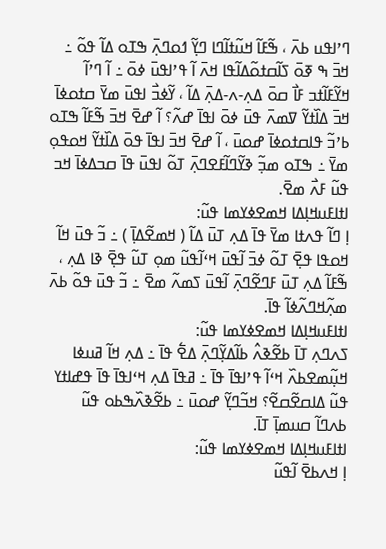ߣߴߊߟߎ ߕߍ߫ ، ߒ߬ߓߊ߬ ߞߎ߬ߙߊ߬ߣߊ ߣߌ߲߬ ߗߋߣߍ߲߫ ߒߠߋ ߡߊ߬ ߟߋ߬ ߸ ߞߏ߫ ߒ ߧߋ߫ ߖߊ߬ߛߙߋ߬ߡߊ߬ߟߊ ߞߍ߫ ߊ߬ ߟߴߊߟߎ߫ ߦߋ߫ ߸ ߊ߬ ߣߴߊ߬ ߞߌ߬ߓߊ߬ߙߏ ߓߊ߯ ߛߋ߫ ߡߍ߲-ߍ-ߡߍ߲߫ ߡߊ߬ ، ߌ߬ߦߏ߯ ߊߟߎ߫ ߘߌ߫ ߛߙߋߦߊ߫ ߞߏ߫ ߡߊ߰ߙߌ߬ ߜߘߍ߫ ߟߎ߫ ߦߋ߫ ߊߟߊ߫ ߝߍ߬؟ ߊ߬ ߝߐ߫ ߞߏ߫ ߒ߬ߓߊ߬ ߒߠߋ ߕߴߏ߬ ߟߊߛߙߋߦߊ߫ ߝߋߎ߫ ، ߊ߬ ߝߐ߫ ߞߏ߫ ߊߟߊ߫ ߟߋ߫ ߡߊ߰ߙߌ߬ ߞߋߟߋ߲ ߘߌ߫ ߸ ߒߠߋ ߘߏ߲߬ ߢߌ߬ߣߊ߬ߓߐߣߍ߲߫ ߠߋ߬ ߊߟߎ߫ ߟߊ߫ ߛߏߡߦߊ߫ ߞߏ ߟߎ߬ ߓߍ߯ ߘߐ߫.
ߊߙߊߓߎߞߊ߲ߡߊ ߞߘߐߦߌߘߊ ߟߎ߬:
ߊ߲ ߣߊ߬ ߟߍߙߊ ߘߌ߫ ߟߊ߫ ߡߍ߲ ߠߎ߫ ߡߊ߬ ( ߞߘߐ߬ߡߊ߲߫ ) ߸ ߏ߬ ߟߎ߫ ߞߊ߬ ߞߋߟߊ ߟߐ߲߫ ߠߋ߬ ߦߏ߫ ߊ߬ߟߎ߫ ߞߵߊ߬ߟߎ߬ ߘߋ߲ ߠߎ߬ ߟߐ߲߫ ߢߊ ߡߍ߲ ، ߒ߬ߓߊ߬ ߡߍ߲ ߠߎ߫ ߓߣߐ߬ߣߍ߲߫ ߊ߬ߟߎ߫ ߖߘߍ߬ ߘߐ߫ ߸ ߏ߬ ߟߎ߫ ߟߋ߬ ߕߍ߫ ߘߍ߲߬ߞߣߍ߬ߦߊ߬ ߟߊ߫.
ߊߙߊߓߎߞߊ߲ߡߊ ߞߘߐߦߌߘߊ ߟߎ߬:
ߖߍߣߍ߲ ߠߊ߫ ߕߐ߬ߢߍ߮ ߕߊ߬ߡߌ߲߬ߣߍ߲߫ ߡߐ߱ ߟߊ߫ ߸ ߡߍ߲ ߞߊ߬ ߥߎߦߊ ߞߎ߲߬ߘߐߕߍ߰ ߞߵߊ߬ ߟߴߊߟߊ߫ ߟߊ߫ ߸ ߥߟߊ߫ ߡߍ߲ ߞߵߊߟߊ߫ ߟߊ߫ ߟߝߊߙߌ ߟߎ߬ ߡߊߛߐ߬ߛߐ߬؟ ߞߏ߬ߣߌ߲߬ ߝߋߎ߫ ߸ ߕߐ߬ߢߍ߰ߒߕߋ ߟߎ߬ ߕߍߣߊ߬ ߛߎߘߊ߲߫ ߠߊ߫.
ߊߙߊߓߎߞߊ߲ߡߊ ߞߘߐߦߌߘߊ ߟߎ߬:
ߊ߲ ߞߍߕߐ߫ ߊ߬ߟߎ߬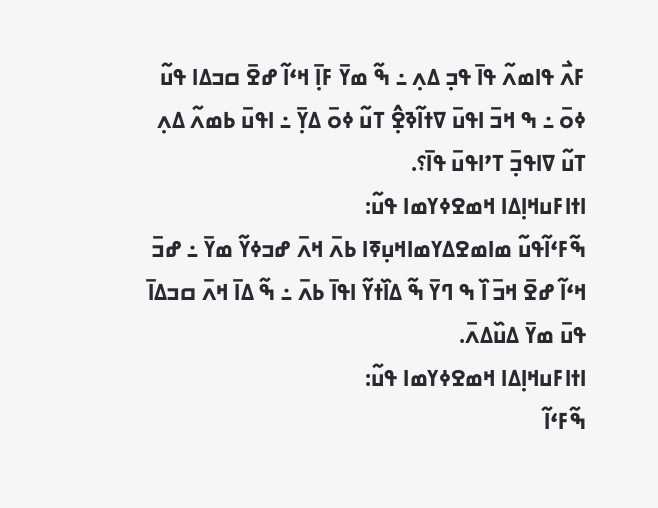ߓߍ߯ ߟߊߘߍ߬ ߟߊ߫ ߟߏ߲ ߡߍ߲ ߸ ߒ߬ ߘߌ߫ ߓߊ߲߫ ߞߵߊ߬ ߝߐ߫ ߛߏߡߊ ߟߎ߬ ߦߋ߫ ߸ ߒ ߞߏ߫ ߊߟߎ߫ ߜߙߊ߬ߢߐ߲߮ ߠߎ߬ ߦߋ߫ ߡߌ߲߫ ߸ ߊߟߎ߫ ߕߘߍ߬ ߡߍ߲ ߠߎ߬ ߜߊߟߏ߲߫ ߠߴߊߟߎ߫ ߟߊ߫؟.
ߊߙߊߓߎߞߊ߲ߡߊ ߞߘߐߦߌߘߊ ߟߎ߬:
ߒ߬ߓߵߊ߬ߟߎ߬ ߘߊߘߐߡߌߘߊߞߎ߲ߧߊ ߕߍ߫ ߞߍ߫ ߝߏߦߌ߬ ߘߌ߫ ߸ ߝߏ߫ ߞߵߊ߬ ߝߐ߫ ߞߏ߫ ߊ߰ ߒ ߣߌ߫ ߒ߬ ߡߊ߰ߙߌ߬ ߊߟߊ߫ ߕߍ߫ ߸ ߒ߬ ߡߊ߫ ߞߍ߫ ߛߏߡߊ߫ ߟߎ߫ ߘߌ߫ ߡߎ߰ߡߍ߫.
ߊߙߊߓߎߞߊ߲ߡߊ ߞߘߐߦߌߘߊ ߟߎ߬:
ߒ߬ߓߵߊ߬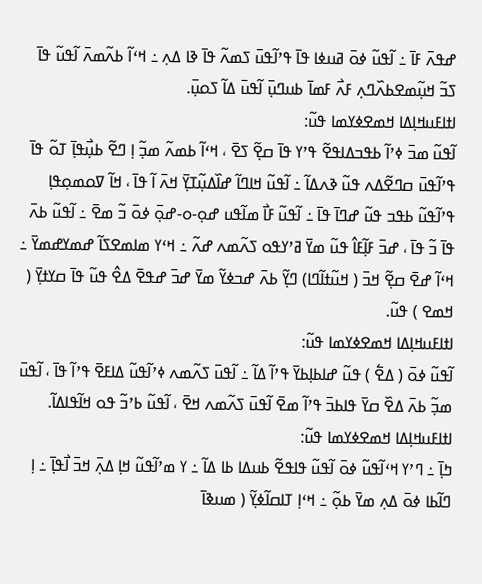ߝߟߍ߫ ߓߊ߫ ߸ ߊ߬ߟߎ߬ ߦߋ߫ ߥߎߦߊ ߟߊ߫ ߟߴߊ߬ߟߎ߫ ߖߘߍ߬ ߟߊ߫ ߢߊ ߡߍ߲ ߸ ߞߵߊ߬ ߕߍ߬ߘߍ߫ ߊ߬ߟߎ߬ ߟߊ߫ ߖߏ߬ ߞߎ߲߬ߘߐߕߍ߰ߣߍ߲ ߓߍ߯ ߓߘߊ߫ ߕߎߣߎ߲߫ ߊ߬ߟߎ߫ ߡߊ߬ ߖߋߎ߲߫.
ߊߙߊߓߎߞߊ߲ߡߊ ߞߘߐߦߌߘߊ ߟߎ߬:
ߊ߬ߟߎ߬ ߘߏ߫ ߦߴߊ߬ ߕߟߏߡߊߟߐ߬ ߟߴߌ ߟߊ߫ ߛߐ߲߬ ߖߐ߫ ، ߞߵߊ߬ ߕߘߍ߬ ߘߏ߲߬ ߊ߲ ߣߐ߬ ߕߎ߲߯ߟߊ߲߫ ߠߋ߬ ߟߊ߫ ߟߴߊ߬ߟߎ߫ ߛߣߐ߬ߡߍ ߟߎ߬ ߢߍߡߊ߬ ߸ ߊ߬ߟߎ߬ ߞߊߣߊ߬ ߝߊ߰ߡߎ߲߬ߠߌ߲߫ ߞߍ߫ ߊ߬ ߟߊ߫ ، ߞߊ߬ ߜߋߘߋ߲ߟߊ߲ ߟߴߊ߬ߟߎ߬ ߕߟߏ ߟߎ߬ ߝߣߊ߫ ߟߊ߫ ߸ ߊ߬ߟߎ߬ ߓߊ߯ ߘߊ߬ߟߎ ߝߋ߲-ߋ-ߝߋ߲߫ ߦߋ߫ ߏ߬ ߘߐ߫ ߸ ߊ߬ߟߎ߬ ߕߍ߫ ߟߊ߫ ߏ߬ ߟߊ߫ ، ߝߏ߫ ߓߊ߲߬ߓߊ߮ ߟߎ߬ ߘߌ߫ ߥߴߌߟߋ ߖߍ߬ߘߍ ߝߍ߬ ߸ ߞߵߌ ߘߊߘߐߖߊ߬ ߝߘߌߝߘߌ߫ ߸ ߞߵߊ߬ ߝߐ߫ ߛߐ߲߬ ߞߏ߫ ( ߞߎ߬ߙߊ߬ߣߊ) ߣߌ߲߬ ߕߍ߫ ߝߏߦߌ߬ ߘߌ߫ ߝߏ߫ ߝߟߐ߫ ߡߐ߮ ߟߎ߬ ߟߊ߫ ߛߌߙߌ߲߫ ( ߞߘߐ ) ߟߎ߬.
ߊߙߊߓߎߞߊ߲ߡߊ ߞߘߐߦߌߘߊ ߟߎ߬:
ߊ߬ߟߎ߬ ߦߋ߫ ( ߡߐ߱ ) ߟߎ߬ ߝߊߕߊ߲ߕߌ߫ ߟߴߊ߬ ߡߊ߬ ߸ ߊ߬ߟߎ߫ ߖߍ߬ߘߍ ߦߴߊ߬ߟߎ߬ ߡߊߓߐ߫ ߟߴߊ߬ ߟߊ߫ ، ߊ߬ߟߎ߫ ߘߏ߲߬ ߕߍ߫ ߡߐ߰ ߛߌ߫ ߟߊߕߏ߫ ߟߴߊ߬ ߘߐ߫ ߊ߬ߟߎ߫ ߖߍ߬ߘߍ ߞߐ߫ ، ߊ߬ߟߎ߬ ߕߴߏ߬ ߟߋ ߞߊ߬ߟߊߡߊ߬.
ߊߙߊߓߎߞߊ߲ߡߊ ߞߘߐߦߌߘߊ ߟߎ߬:
ߤߊ߲߫ ߸ ߣߴߌ ߞߵߊ߬ߟߎ߬ ߦߋ߫ ߊ߬ߟߎ߬ ߟߊߟߐ߬ ߕߎߡߊ ߕߊ ߡߊ߬ ߸ ߌ ߘߴߊ߬ߟߎ߬ ߞߊ߲ ߡߍ߲߫ ߞߏ߫ ߊ߯ߟߊ߲߫ ߸ ߊ߲ ߣߊ߬ߕߊ ߦߋ߫ ߡߍ߲ ߘߌ߫ ߕߋ߲߬ ߸ ߞߵߊ߲ ߠߊߛߊ߬ߦߌ߲߬ ( ߘߎߢߊ߫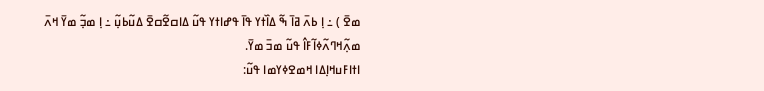ߘߐ߫ ) ߸ ߊ߲ ߕߍ߫ ߥߊ߫ ߒ߬ ߡߊ߰ߙߌ ߟߊ߫ ߟߝߊߙߌ ߟߎ߬ ߡߊߛߐ߬ߛߐ߫ ߡߎ߬ߕߎ߲߬ ߸ ߊ߲ ߘߏ߲߬ ߘߌ߫ ߞߍ߫ ߘߍ߲߬ߞߣߍ߬ߦߊ߬ߓߊ߮ ߟߎ߬ ߘߏ߫ ߘߌ߫.
ߊߙߊߓߎߞߊ߲ߡߊ ߞߘߐߦߌߘߊ ߟߎ߬: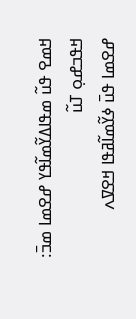ߞߘߐ ߟߎ߬ ߘߟߊߡߌ߬ߘߊ߬ߟߌ ߝߐߘߊ ߘߏ߫: ߞߟߏߝߋ߲ ߠߎ߬
ߝߐߘߊ ߟߎ߫ ߦߌ߬ߘߊ߬ߥߟߊ ߞߐߜߍ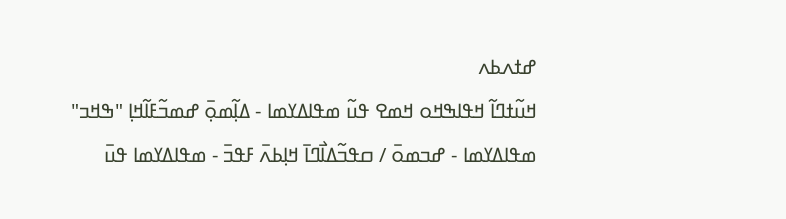ߝߙߍߕߍ
ߞߎ߬ߙߣߊ߬ ߞߟߊߒߞߋ ߞߘߐ ߟߎ߬ ߘߟߊߡߌߘߊ - ߡߊ߲߬ߘߋ߲߫ ߝߘߏ߬ߓߊ߬ߞߊ߲ "ߒߞߏ" ߘߟߊߡߌߘߊ - ߝߏߘߋ߫ / ߛߟߏ߬ߡߊ߯ߣߊ߫ ߞߊ߲ߕߍ߫ ߓߟߏ߫ - ߘߟߊߡߌߘߊ ߟߎ߫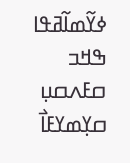ߦߌ߬ߘߊ߬ߥߟߊ
ߒߞߏ ߛߓߍߛߎ߲ ߛߌ߲ߘߌߓߊ߯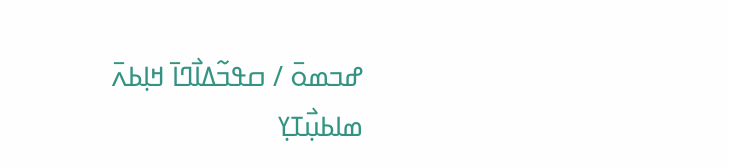ߝߏߘߋ߫ / ߛߟߏ߬ߡߊ߯ߣߊ߫ ߞߊ߲ߕߍ߫
ߘߊߕߎ߲߯ߠߌ߲